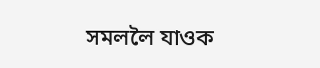সমললৈ যাওক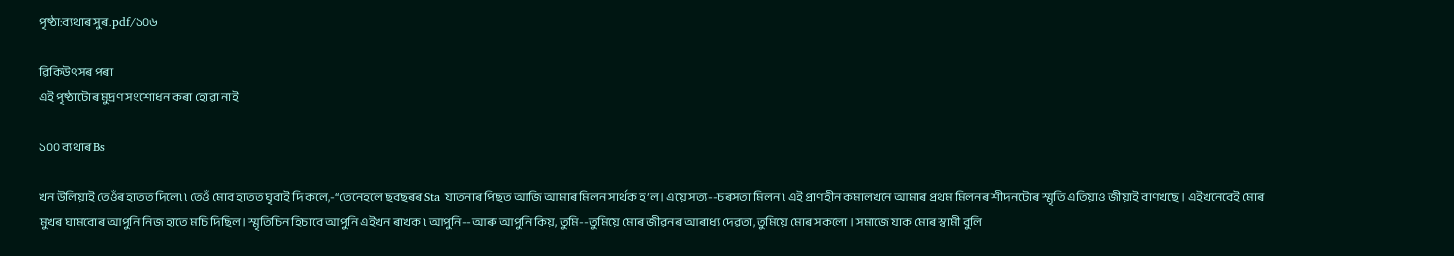পৃষ্ঠা:ব্যথাৰ সুৰ.pdf/১০৬

ৱিকিউৎসৰ পৰা
এই পৃষ্ঠাটোৰ মুদ্ৰণ সংশোধন কৰা হোৱা নাই

১০০ ব্যথাৰ Bs

খন উলিয়াই তেওঁৰ হাতত দিলে৷ ৷ তেওঁ মোব হাতত ঘৃবাই দি কলে,-“তেনেহলে ছবছৰৰ Sta যাতনাৰ পিছত আজি আমাৰ মিলন সার্থক হ’ল। এয়ে সত্য--চৰসতা মিলন ৷ এই প্রাণহীন কমালখনে আমাৰ প্রথম মিলনৰ শীদনটোৰ স্মৃতি এতিয়াও জীয়াই বাণখছে । এইখনেবেই মোৰ মুখৰ ঘামবোৰ আপুনি নিজ হাতে মচি দিছিল। স্মৃতিচিন হিচাবে আপুনি এইখন ৰাখক ৷ আপুনি--আৰু আপুনি কিয়, তুমি--তুমিয়ে মোৰ জীৱনৰ আৰাধ্য দেৱতা, তুমিয়ে মোৰ সকলো । সমাজে যাক মোৰ স্বামী বুলি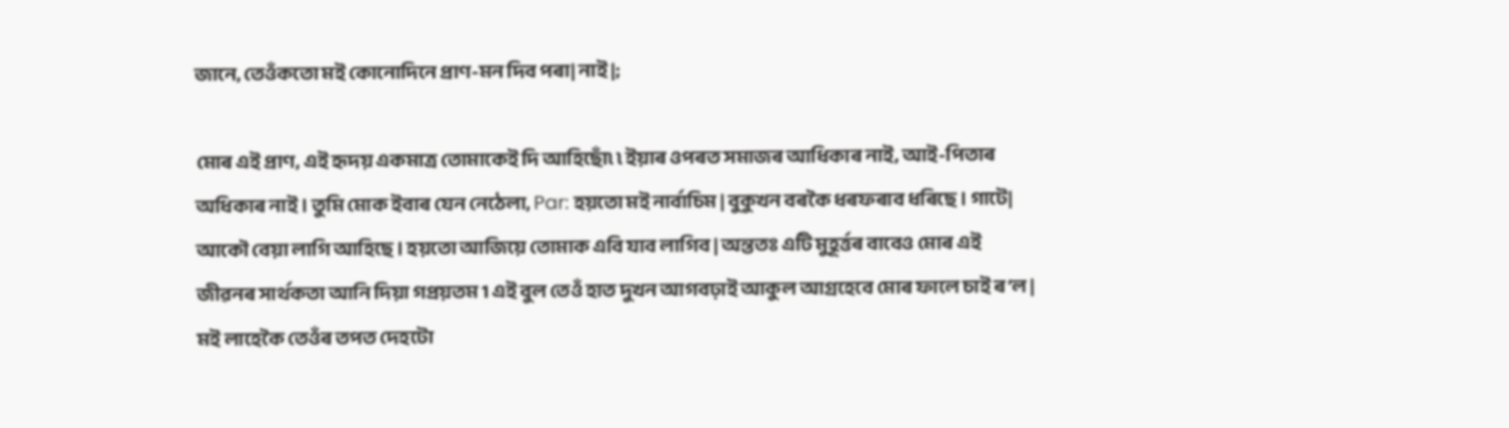জানে, তেওঁকতো মই কোনোদিনে প্রাণ-মন দিব পৰা| নাই |;

মোৰ এই প্রাণ, এই হৃদয় একমাত্র তোমাকেই দি আহিছোঁ৷ ৷ ইয়াৰ ওপৰত সমাজৰ আধিকাৰ নাই, আই-পিতাৰ অধিকাৰ নাই । তুমি মোক ইবাৰ যেন নেঠেলা, Par: হয়তো মই নার্বাচিম | বুকুখন বৰকৈ ধৰফৰাব ধৰিছে । গাটে| আকৌ বেয়া লাগি আহিছে । হয়তো আজিয়ে তোমাক এবি যাব লাগিব | অন্ততঃ এটি মুহূৰ্ত্তৰ বাবেও মোৰ এই জীৱনৰ সার্থকতা আনি দিয়া গপ্রয়তম 1 এই বুল তেওঁ হাত দুখন আগবঢ়াই আকুল আগ্রহেবে মোৰ ফালে চাই ৰ’ল | মই লাহেকৈ তেওঁৰ তপত দেহটো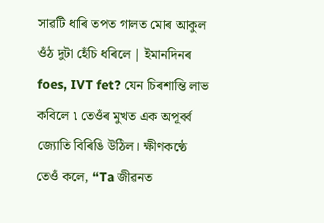সাৱটি ধাৰি তপত গালত মোৰ আকুল ওঁঠ দুটা হেঁচি ধৰিলে | ইমানদিনৰ foes, IVT fet? যেন চিৰশান্তি লাভ কবিলে ৷ তেওঁৰ মুখত এক অপূৰ্ব্ব জ্যোতি বিৰিঙি উঠিল। ক্ষীণকণ্ঠে তেওঁ কলে, “Ta জীৱনত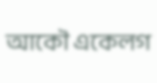আকৌ একেলগ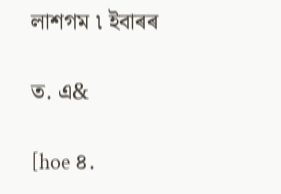লাশগম ৷ ইবাৰৰ

ত. এ&

[hoe ৪.